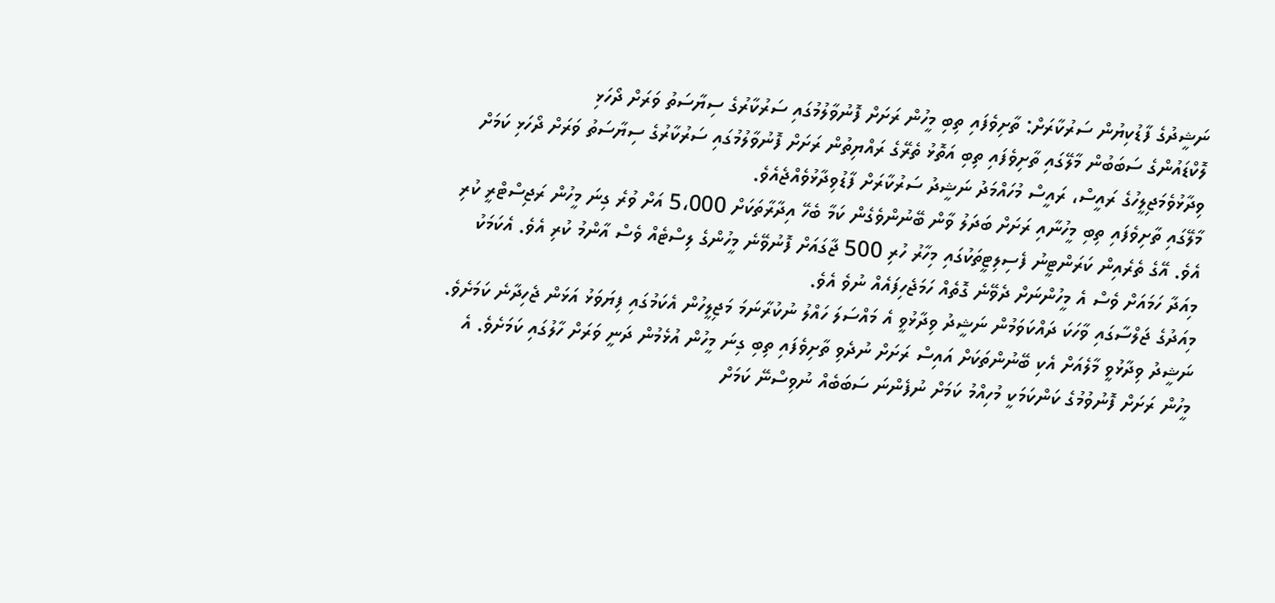ނަޝީދުގެ ފާޑުކިޔުން ސަރުކާރަށް: ތާށިވެފައި ތިބި މީހުން ރަށަށް ފޮނުވާލުމުގައި ސަރުކާރުގެ ސިޔާސަތު ވަރަށް ދޯހަޅި
ލޮކްޑައުންގެ ސަބަބުން މާލޭގައި ތާށިވެފައި ތިބި އަތޮޅު ތެރޭގެ ރައްޔިތުން ރަށަށް ފޮނުވާލުމުގައި ސަރުކާރުގެ ސިޔާސަތު ވަރަށް ދޯހަޅި ކަމަށް ވިދާޅުވެމަޖިލީހުގެ ރައީސް، ރައީސް މުހައްމަދު ނަޝީދު ސަރުކާރަށް ފާޑުވިދާޅުވެއްޖެއެވެ.
މާލޭގައި ތާށިވެފައި ތިބި މީހުނާއި ރަށަށް ބަދަލު ވާން ބޭނުންވެގެން ކަމާ ބެހޭ އިދާރާތަކަށް 5،000 އަށް ވުރެ ގިނަ މީހުން ރަޖިސްޓްރީ ކުރި އެވެ. އޭގެ ތެރެއިން ކަރަންޓީނު ފެސިލިޓީތަކުގައި މިހާރު ހުރި 500 ޖާގައަށް ފޮނުވޭނެ މީހުންގެ ލިސްޓެއް ވެސް އާންމު ކުރި އެވެ. އެކަމަކު މިއަދާ ހަމައަށް ވެސް އެ މީހުންނަށް ދެވޭނެ ގޮތެއް ހަމަޖެހިފައެއް ނުވެ އެވެ.
މިއަދުގެ ޖަލްސާގައި ވާހަކަ ދައްކަވަމުން ނަޝީދު ވިދާޅުވީ އެ މައްސަލަ ހައްލު ނުކުރާނަމަ މަޖިލީހުން އެކަމުގައި ފިޔަވަޅު އަޅަން ޖެހިދާނެ ކަމަށެވެ.
ނަޝީދު ވިދާޅުވީ މާލެއަށް އެކި ބޭނުންތަކަށް އައިސް ރަށަށް ނުދެވި ތާށިވެފައި ތިބި ގިނަ މީހުން އުޅެމުން ދަނީ ވަރަށް ހާލުގައި ކަމަށެވެ. އެ މީހުން ރަށަށް ފޮނުވުމުގެ ކަންކަމަކީ މުހިއްމު ކަމަށް ނުފެންނަ ސަބަބެއް ނުވިސްނޭ ކަމަށް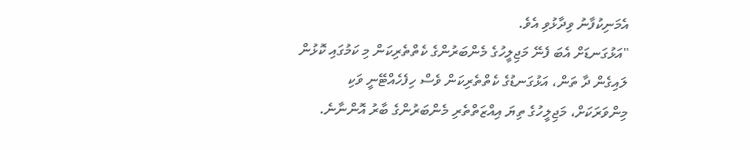އެމަނިކުފާނު ވިދާޅުވި އެވެ.
"އަޅުގަނޑަށް އެބަ ފެނޭ މަޖިލީހުގެ މެންބަރުންގެ ކެތްތެރިކަން މި ކަމުގައި ކޮޅުން ލައިގެން ދާ ތަން، އަޅުގަނޑުގެ ކެތްތެރިކަން ވެސް ހިފެހެއްޓޭނީ ވަކި މިންވަރަކަށް، މަޖިލީހުގެ ތިޔަ އިއްޒަތްތެރި މެންބަރުންގެ ބާރު އޮންނާނެ.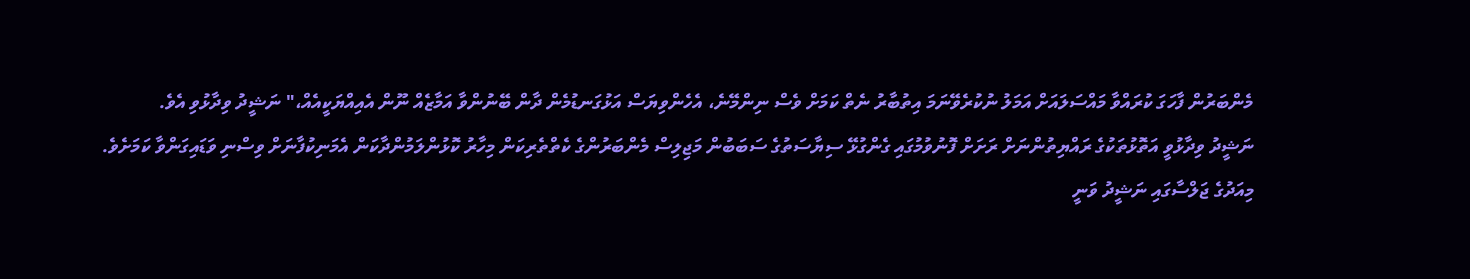މެންބަރުން ފާހަގަ ކުރައްވާ މައްސަލައަށް އަމަލު ނުކުރެވޭނަމަ އިތުބާރު ނެތް ކަމަށް ވެސް ނިންމޭނެ، އެހެންވިޔަސް އަޅުގަނޑުމެން ދާން ބޭނުންވާ އަމާޒެއް ނޫން އެއިއްޔަކީއެއް،" ނަޝީދު ވިދާޅުވި އެވެ.
ނަޝީދު ވިދާޅުވީ އަތޮޅުތަކުގެ ރައްޔިތުންނަށް ރަށަށް ފޮނުވުމުގައި ގެންގުޅޭ ސިޔާސަތުގެ ސަބަބުން މަޖިލިސް މެންބަރުންގެ ކެތްތެރިކަން މިހާރު ކޮޅުންލަމުންދާކަން އެމަނިކުފާނަށް ވިސްނި ވަޑައިގަންވާ ކަމަށެވެ.
މިއަދުގެ ޖަލްސާގައި ނަޝީދު ވަނީ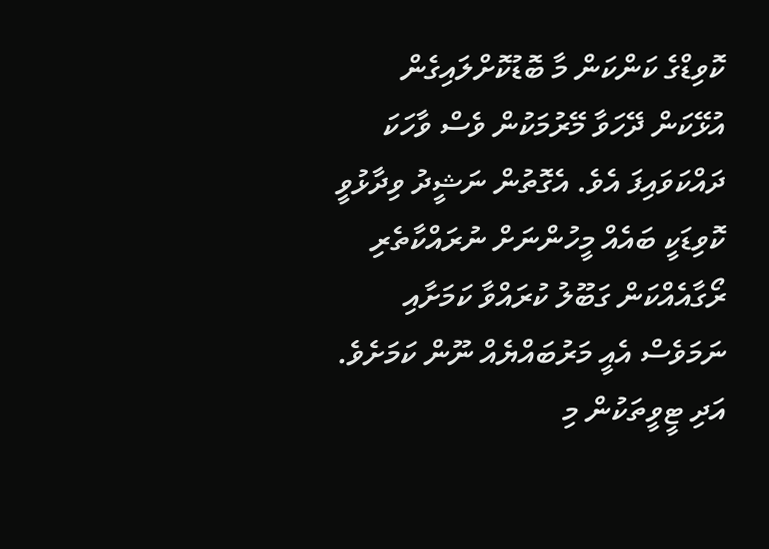ކޮވިޑްގެ ކަންކަން މާ ބޮޑުކޮށްލައިގެން އުޅޭކަން ދޭހަވާ މޭރުމަކުން ވެސް ވާހަކަ ދައްކަވައިފަ އެވެ. އެގޮތުން ނަޝީދު ވިދާޅުވީ ކޮވިޑަކީ ބައެއް މީހުންނަށް ނުރައްކާތެރި ރޯގާއެއްކަން ގަބޫލު ކުރައްވާ ކަމަށާއި ނަމަވެސް އެއީ މަރުބައްޔެއް ނޫން ކަމަށެވެ. އަދި ޓީވީތަކުން މި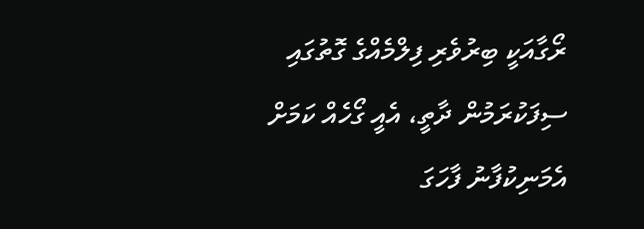ރޯގާއަކީ ބިރުވެރި ފިލްމެއްގެ ގޮތުގައި ސިފަކުރަމުން ދާތީ، އެއީ ގޯހެއް ކަމަށް އެމަނިކުފާނު ފާހަގަ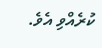ކުރެއްވި އެވެ.